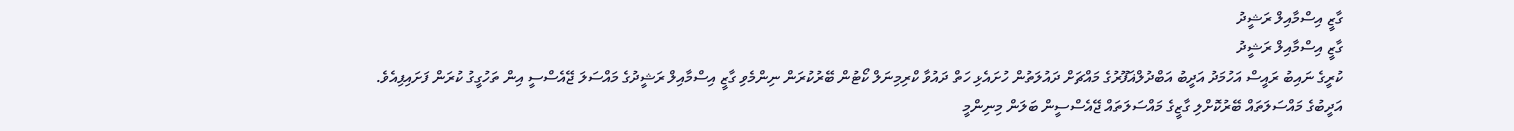ގާޒީ އިސްމާއިލް ރަޝީދު
ގާޒީ އިސްމާއިލް ރަޝީދު
ކުރީގެ ނައިބު ރައީސް އަހުމަދު އަދީބު އަބްދުލްޣަފޫރުގެ މައްޗަށް ދައުލަތުން ހުށައެޅި ހަތް ދައުވާ ކްރިމިނަލް ކޯޓުން ބޭރުކުރަން ނިންމެވި ގާޒީ އިސްމާއިލް ރަޝީދުގެ މައްސަލަ ޖޭއެސްސީ އިން ތަހުގީގު ކުރަން ފަށައިފިއެވެ.
އަދީބުގެ މައްސަލަތައް ބޭރުކޮށްލި ގާޒީގެ މައްސަލަތައް ޖޭއެސްސީން ބަލަން މިނިންމީ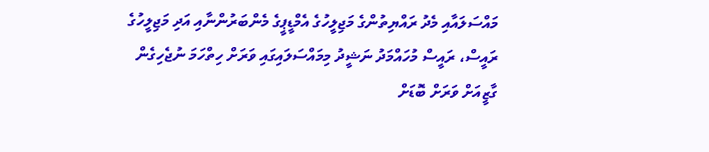މައްސަލައާއި މެދު ރައްޔިތުންގެ މަޖިލީހުގެ އެމްޑީޕީގެ މެންބަރުންނާއި އަދި މަޖިލީހުގެ ރައީސް، ރައީސް މުހައްމަދު ނަޝީދު މިމައްސަލައިގައި ވަރަށް ހިތްހަމަ ނުޖެހިގެން ގާޒީއަށް ވަރަށް ބޮޑަށް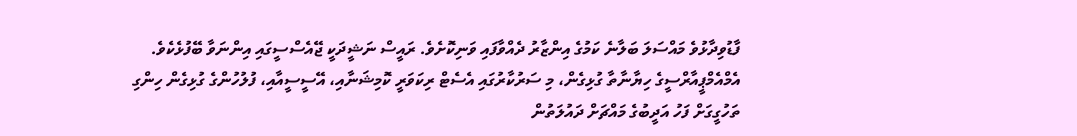ފާޑުވިދާޅުވެ މައްސަލަ ބަލާނެ ކަމުގެ އިންޒާރު ދެއްވާފައި ވަނިކޮށެވެ. ރައީސް ނަޝީދަކީ ޖޭއެސްސީގައި އިންނަވާ ބޭފުޅެކެވެ.
އެމްއެމްޕީއާރްސީގެ ހިޔާނާތާ ގުޅިގެން، މި ސަރުކާރުގައި އެސެޓް ރިކަވަރީ ކޮމިޝަނާއި، އޭސީސީއާއި، ފުލުހުންގެ ގުޅިގެން ހިންގި ތަހުގީގަށް ފަހު އަދީބުގެ މައްޗަށް ދައުލަތުން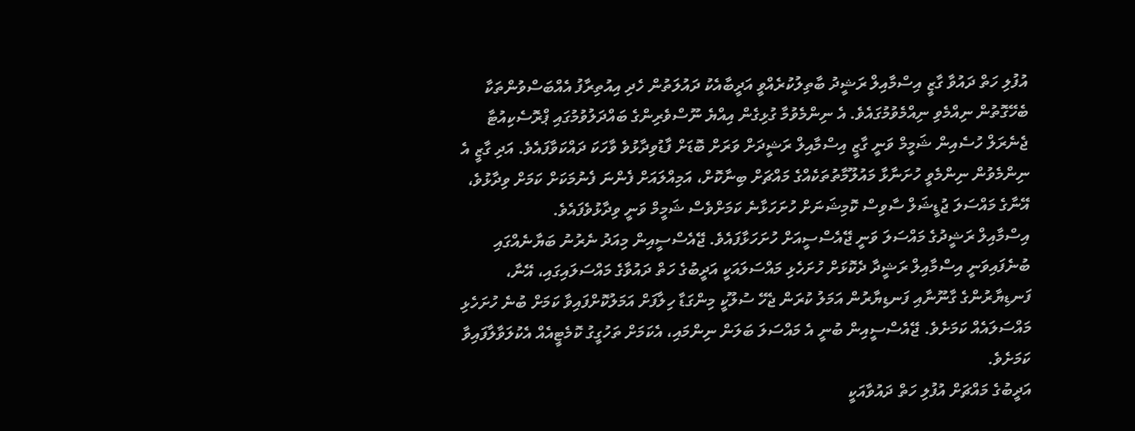އުފުލި ހަތް ދައުވާ ގާޒީ އިސްމާއިލް ރަޝީދު ބާތިލުކުރެއްވީ އަދީބާއެކު ދައުލަތުން ހެދި އިއުތިރާފު އެއްބަސްވުންތަކާ ބެހޭގޮތުން ނިއްމެވި ނިއްމެވުމުގައެވެ. އެ ނިންމެވުމާ ގުޅިގެން އިއްޔެ ނޫސްވެރިންގެ ބައްދަލުވުމުގައި ޕްރޮސެކިއުޓާ ޖެނެރަލް ހުސެއިން ޝަމީމް ވަނީ ގާޒީ އިސްމާއިލް ރަޝީދަށް ވަރަށް ބޮޑަށް ފާޑުވިދާޅުވެ ވާހަކަ ދައްކަވާފައެވެ. އަދި ގާޒީ އެ ނިންމެވުން ނިންމެވީ ހުށަނާޅާ މައުލޫމާތުތަކެއްގެ މައްޗަށް ބިނާކޮށް، އަމިއްލައަށް ފެންނަ ފެނުމަކަށް ކަމަށް ވިދާޅުވެ، އޭނާގެ މައްސަލަ ޖުޑީޝަލް ސާވިސް ކޮމިޝަނަށް ހުށަހަޅާނެ ކަމަށްވެސް ޝަމީމް ވަނީ ވިދާޅުވެފައެވެ.
އިސްމާއިލް ރަޝީދުގެ މައްސަލަ ވަނީ ޖޭއެސްސީއަށް ހުށަހަޅާފައެވެ. ޖޭއެސްސީއިން މިއަދު ނެރުނު ބަޔާނެއްގައި ބުނެފައިވަނީ އިސްމާއިލް ރަޝީދާ ދެކޮޅަށް ހުށަހެޅި މައްސަލައަކީ އަދީބުގެ ހަތް ދައުވާގެ މައްސަލައިގައި، އޭނާ، ފަނޑިޔާރުންގެ ގާނޫނާއި ފަނޑިޔާރުން އަމަލު ކުރަން ޖެހޭ ސުލޫކީ މިންގަޑާ ހިލާފަށް އަމަލުކޮށްފައިވާ ކަމަށް ބުނެ ހުށަހެޅި މައްސަލައެއް ކަމަށެވެ. ޖޭއެސްސީއިން ބުނީ އެ މައްސަލަ ބަލަން ނިންމައި، އެކަމަށް ތަހުގީގު ކޮމެޓީއެއް އެކުލަވާލާފައިވާ ކަމަށެވެ.
އަދީބުގެ މައްޗަށް އުފުލި ހަތް ދައުވާއަކީ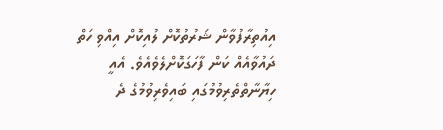އިއުތިރާފުވާން ޝަރުތުކޮށް ލުއިކޮށް އިއްވި ހަތް ދައުވާއެއް ކަން ފާހަގަކޮށްލެވެއެވެ. އެއީ ހިޔާނާތްތެރިވުމުގައި ބައިވެރިވުމުގެ ދެ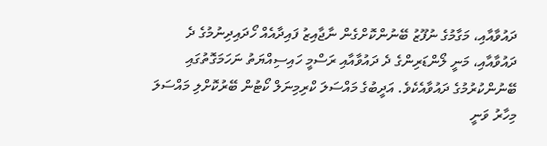ދައުވާއާއި، މަގާމުގެ ނުފޫޒު ބޭނުންކޮށްގެން ނާޖާއިޒު ފައިދާއެއް ހޯދައިދިނުމުގެ ދެ ދައުވާއާއި، މަނީ ލޯންޑަރިންގެ ދެ ދައުވާއާއި ރަސްމީ ހައިސިއްޔަތު ނަހަމަގޮތުގައި ބޭނުންކުރުމުގެ ދައުވާއެކެވެ. އަދީބުގެ މައްސަލަ ކްރިމިނަލް ކޯޓުން ބޭރުކޮށްލި މައްސަލަ މިހާރު ވަނީ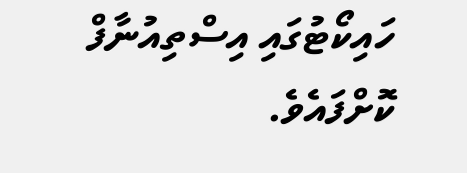ހައިކޯޓުގައި އިސްތިއުނާފް ކޮށްފައެވެ.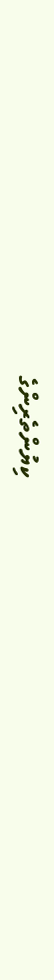ކިޔުންތެރިންގެ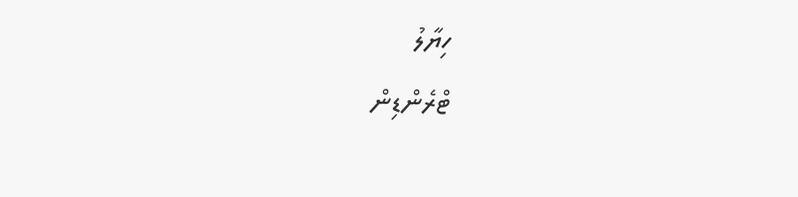ހިޔާލު
ޓްރެންޑިން